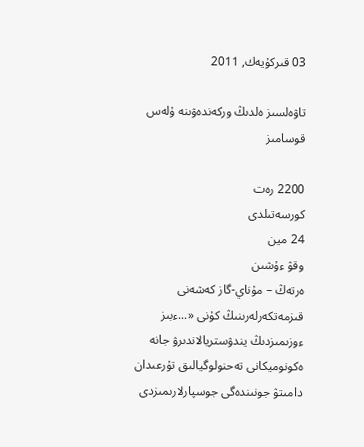03 قىركۇيەك, 2011

تاۋەلسىز ەلدىڭ وركەندەۋىنە ۇلەس قوسامىز

2200 رەت
كورسەتىلدى
24 مين
وقۋ ءۇشىن
ەرتەڭ – مۇناي-گاز كەشەنى قىزمەتكەرلەرىنىڭ كۇنى «...ءبىز ءوزىمىزدىڭ يندۋستريالاندىرۋ جانە ەكونوميكانى تەحنولوگيالىق تۇرعىدان دامىتۋ جونىندەگى جوسپارلارىمىزدى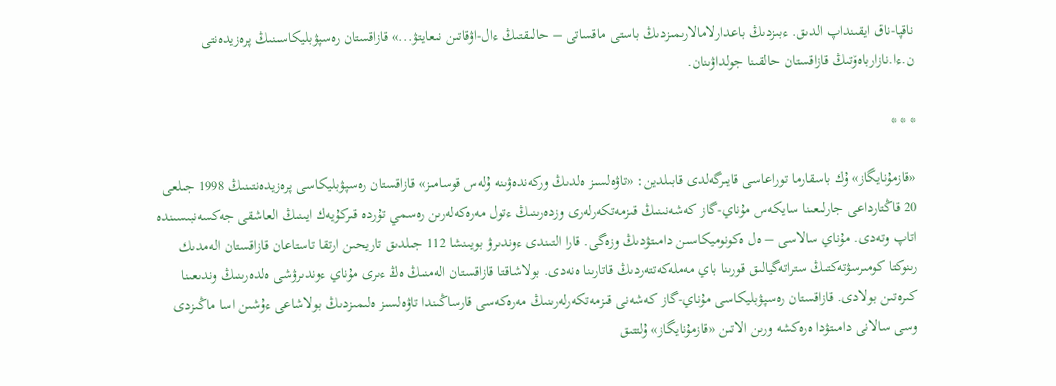ناقپا-ناق ايقىنداپ الدىق. ءبىزدىڭ باعدارلامالارىمىزدىڭ باستى ماقساتى – حالىقتىڭ ءال-اۋقاتىن نىعايتۋ...» قازاقستان رەسپۋبليكاسىنىڭ پرەزيدەنتى ن.ءا.نازارباەۆتىڭ قازاقستان حالقىنا جولداۋىنان.

* * *

«قازمۇنايگاز» ۇك باسقارما توراعاسى قايىرگەلدى قابىلدين: «تاۋەلسىز ەلدىڭ وركەندەۋىنە ۇلەس قوسامىز» قازاقستان رەسپۋبليكاسى پرەزيدەنتىنىڭ 1998 جىلعى 20 قاڭتارداعى جارلىعىنا سايكەس مۇناي-گاز كەشەنىنىڭ قىزمەتكەرلەرى وزدەرىنىڭ ءتول مەرەكەلەرىن رەسمي تۇردە قىركۇيەك ايىنىڭ العاشقى جەكسەنبىسىندە اتاپ وتەدى. مۇناي سالاسى – ەل ەكونوميكاسىن دامىتۋدىڭ وزەگى. قارا التىندى ءوندىرۋ بويىنشا 112 جىلدىق تاريحىن ارتقا تاستاعان قازاقستان الەمدىك رىنوكتا كومىرسۋتەكتىڭ ستراتەگيالىق قورىنا باي مەملەكەتتەردىڭ قاتارىنا ەنەدى. بولاشاقتا قازاقستان الەمنىڭ ەڭ ءىرى مۇناي ءوندىرۋشى ەلدەرىنىڭ وندىعىنا كىرەتىن بولادى. قازاقستان رەسپۋبليكاسى مۇناي-گاز كەشەنى قىزمەتكەرلەرىنىڭ مەرەكەسى قارساڭىندا تاۋەلسىز ەلىمىزدىڭ بولاشاعى ءۇشىن اسا ماڭىزدى وسى سالانى دامىتۋدا ەرەكشە ورىن الاتىن «قازمۇنايگاز» ۇلتتىق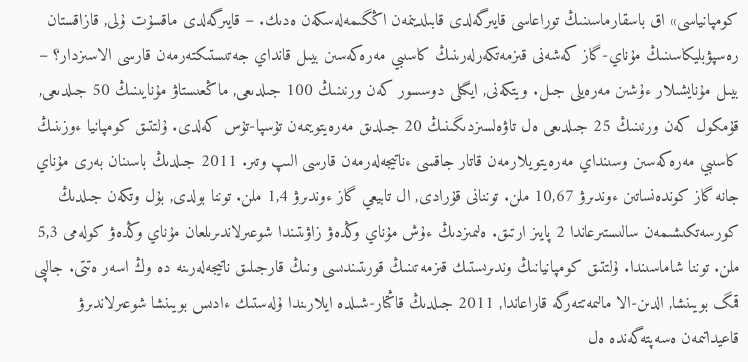كومپانياسى» اق باسقارماسىنىڭ توراعاسى قايىرگەلدى قابىلدينمەن اڭگىمەلەسكەن ەدىك. – قايىرگەلدى ماقسۇت ۇلى, قازاقستان رەسپۋبليكاسىنىڭ مۇناي-گاز كەشەنى قىزمەتكەرلەرىنىڭ كاسىبي مەرەكەسىن بيىل قانداي جەتىستىكتەرمەن قارسى الاسىزدار؟ – بيىل مۇنايشىلار ءۇشىن مەرەيلى جىل. ويتكەنى, ايگىلى دوسسور كەن ورنىنىڭ 100 جىلدىعى, ماڭعىستاۋ مۇنايىنىڭ 50 جىلدىعى, قۇمكول كەن ورنىنىڭ 25 جىلدىعى ەل تاۋەلسىزدىگىنىڭ 20 جىلدىق مەرەيتويىمەن تۇسپا-تۇس كەلدى. ۇلتتىق كومپانيا ءوزىنىڭ كاسىبي مەرەكەسىن وسىنداي مەرەيتويلارمەن قاتار جاقسى ءناتيجەلەرمەن قارسى الىپ وتىر. 2011 جىلدىڭ باسىنان بەرى مۇناي جانە گاز كوندەنساتىن ءوندىرۋ 10,67 ملن. توننانى قۇرادى, ال تابيعي گاز ءوندىرۋ 1,4 ملن. توننا بولدى, بۇل وتكەن جىلدىڭ كورسەتكىشىمەن سالىستىرعاندا 2 پايىز ارتىق. ەلىمىزدىڭ ءۇش مۇناي وڭدەۋ زاۋىتىندا شوعىرلاندىرىلعان مۇناي وڭدەۋ كولەمى 5,3 ملن. توننا شاماسىندا. ۇلتتىق كومپانيانىڭ وندىرىستىك قىزمەتىنىڭ قورىتىندىسى ونىڭ قارجىلىق ناتيجەلەرىنە دە وڭ اسەر ەتتى. جالپى قمگ بويىنشا, الدىن-الا مالىمەتتەرگە قاراعاندا, 2011 جىلدىڭ قاڭتار-شىلدە ايلارىندا ۇلەستىك ءادىس بويىنشا شوعىرلاندىرۋ قاعيداتىمەن ەسەپتەگەندە ەل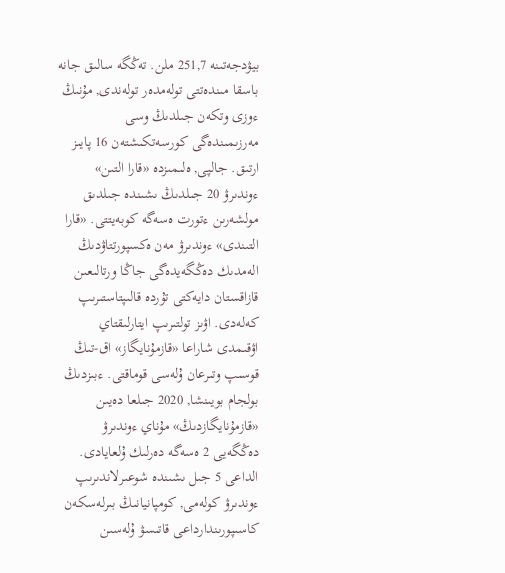بيۋدجەتىنە 251,7 ملن. تەڭگە سالىق جانە باسقا مىندەتتى تولەمدەر تولەندى, مۇنىڭ ءوزى وتكەن جىلدىڭ وسى مەرزىمىندەگى كورسەتكىشتەن 16 پايىز ارتىق. جالپى, ەلىمىزدە «قارا التىن» ءوندىرۋ 20 جىلدىڭ ىشىندە جىلدىق مولشەرىن ءتورت ەسەگە كوبەيتتى. «قارا التىندى» ءوندىرۋ مەن ەكسپورتتاۋدىڭ الەمدىك دەڭگەيدەگى جاڭا ورتالىعىن قازاقستان دايەكتى تۇردە قالىپتاستىرىپ كەلەدى. اۋىز تولتىرىپ ايتارلىقتاي اۋقىمدى شاراعا «قازمۇنايگاز» اق-تىڭ قوسىپ وتىرعان ۇلەسى قوماقتى. ءبىزدىڭ بولجام بويىنشا, 2020 جىلعا دەيىن «قازمۇنايگازدىڭ» مۇناي ءوندىرۋ دەڭگەيى 2 ەسەگە دەرلىك ۇلعايادى. الداعى 5 جىل ىشىندە شوعىرلاندىرىپ ءوندىرۋ كولەمى, كومپانيانىڭ بىرلەسكەن كاسىپورىندارداعى قاتىسۋ ۇلەسىن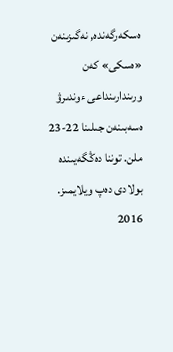ەسكەرگەندە, نەگىزىنەن «ەسكى» كەن ورىندارىنداعى ءوندىرۋ ەسەبىنەن جىلىنا 22-23 ملن. توننا دەڭگەيىندە بولادى دەپ ويلايمىز. 2016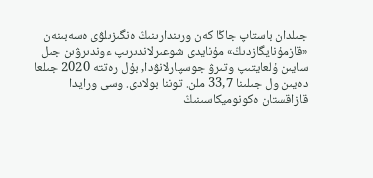جىلدان باستاپ جاڭا كەن ورىندارىنىڭ ەنگىزىلۋى ەسەبىنەن «قازمۇنايگازدىڭ» مۇنايدى شوعىرلاندىرىپ ءوندىرۋىن جىل سايىن ۇلعايتىپ وتىرۋ جوسپارلانۋدا, بۇل رەتتە 2020 جىلعا دەيىن ول جىلىنا 33,7 ملن. توننا بولادى. وسى ورايدا قازاقستان ەكونوميكاسىنىڭ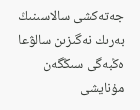جەتەكشى سالاسىنىڭ بەرىك نەگىزىن سالۋعا ەڭبەگى سىڭگەن مۇنايشى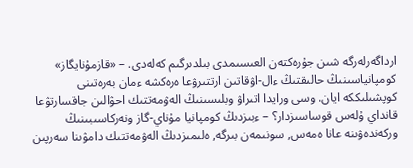ارداگەرلەرگە شىن جۇرەكتەن العىسىمدى بىلدىرگىم كەلەدى. – «قازمۇنايگاز» كومپانياسىنىڭ حالىقتىڭ ءال-اۋقاتىن ارتتىرۋعا ەرەكشە ءمان بەرەتىنى كوپشىلىككە ايان. وسى ورايدا اتىراۋ وبلىسىنىڭ الەۋمەتتىك احۋالىن جاقسارتۋعا قانداي ۇلەس قوساسىزدار؟ – ءبىزدىڭ كومپانيا مۇناي-گاز ونەركاسىبىنىڭ وركەندەۋىنە عانا ەمەس, سونىمەن بىرگە, ەلىمىزدىڭ الەۋمەتتىك دامۋىنا سەرپىن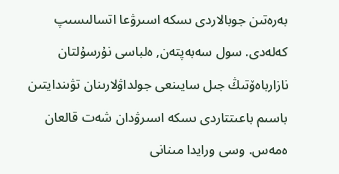بەرەتىن جوبالاردى ىسكە اسىرۋعا اتسالىسىپ كەلەدى. سول سەبەپتەن, ەلباسى نۇرسۇلتان نازارباەۆتىڭ جىل سايىنعى جولداۋلارىنان تۋىندايتىن باسىم باعىتتاردى ىسكە اسىرۋدان شەت قالعان ەمەس. وسى ورايدا مىنانى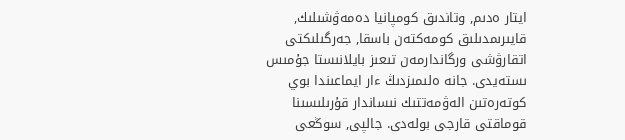ايتار ەدىم, وتاندىق كومپانيا دەمەۋشىلىك, قايىرىمدىلىق كومەكتەن باسقا, جەرگىلىكتى اتقارۋشى ورگاندارمەن تىعىز بايلانىستا جۇمىس ىستەيدى. جانە ەلىمىزدىڭ ءار ايماعىندا بوي كوتەرەتىن الەۋمەتتىك نىساندار قۇرىلىسىنا قوماقتى قارجى بولەدى. جالپى, سوڭعى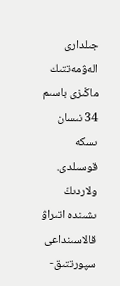جىلدارى الەۋمەتتىك ماڭىزى باسىم 34 نىسان ىسكە قوسىلدى. ولاردىڭ ىشىندە اتىراۋ قالاسىنداعى سپورتتىق-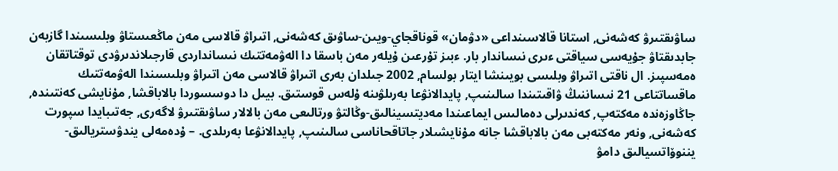ساۋىقتىرۋ كەشەنى, استانا قالاسىنداعى «دۋمان» قوناقجاي-ويىن-ساۋىق كەشەنى, اتىراۋ قالاسى مەن ماڭعىستاۋ وبلىسىندا گازبەن جابدىقتاۋ جۇيەسى سياقتى ءىرى نىساندار بار. ءبىز تۇرعىن ۇيلەر مەن باسقا دا الەۋمەتتىك نىسانداردى قارجىلاندىرۋدى توقتاتقان ەمەسپىز. ال ناقتى اتىراۋ وبلىسى بويىنشا ايتار بولسام, 2002 جىلدان بەرى اتىراۋ قالاسى مەن اتىراۋ وبلىسىندا الەۋمەتتىك ماقساتتاعى 21 نىساننىڭ ۋاقىتىندا سالىنىپ, پايدالانۋعا بەرىلۋىنە ۇلەس قوستىق. بيىل دا دوسسوردا بالاباقشا, مۇنايشى كەنتىندە, جاڭاوزەندە مەكتەپ, كەندىرلى دەمالىس ايماعىندا مەديتسينالىق-وڭالتۋ ورتالىعى مەن بالالار ساۋىقتىرۋ لاگەرى, جەتىبايدا سپورت كەشەنى, ونەر مەكتەبى مەن بالاباقشا جانە مۇنايشىلار جاتاقحاناسى سالىنىپ, پايدالانۋعا بەرىلدى. – ۇدەمەلى يندۋستريالىق-يننوۆاتسيالىق دامۋ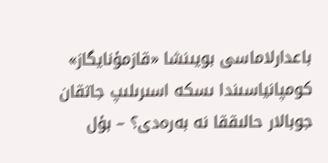باعدارلاماسى بويىنشا «قازمۇنايگاز» كومپانياسىندا ىسكە اسىرىلىپ جاتقان جوبالار حالىققا نە بەرەدى؟ – بۇل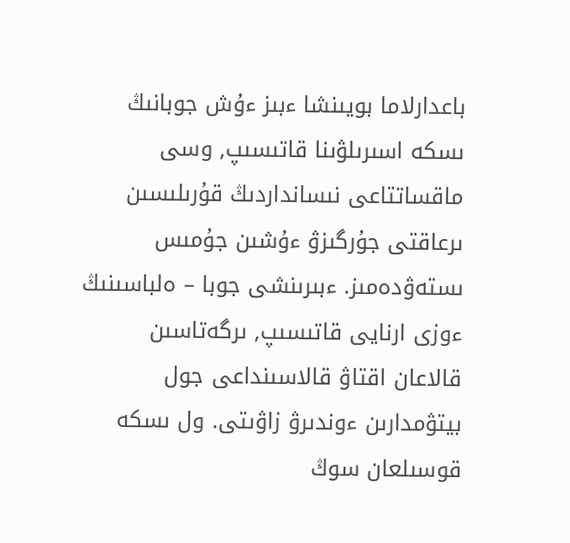باعدارلاما بويىنشا ءبىز ءۇش جوبانىڭ ىسكە اسىرىلۋىنا قاتىسىپ, وسى ماقساتتاعى نىسانداردىڭ قۇرىلىسىن ىرعاقتى جۇرگىزۋ ءۇشىن جۇمىس ىستەۋدەمىز. ءبىرىنشى جوبا – ەلباسىنىڭ ءوزى ارنايى قاتىسىپ, ىرگەتاسىن قالاعان اقتاۋ قالاسىنداعى جول بيتۋمدارىن ءوندىرۋ زاۋىتى. ول ىسكە قوسىلعان سوڭ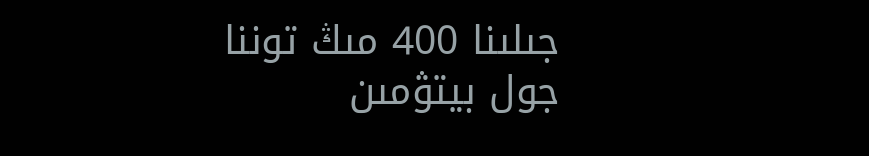جىلىنا 400 مىڭ توننا جول بيتۋمىن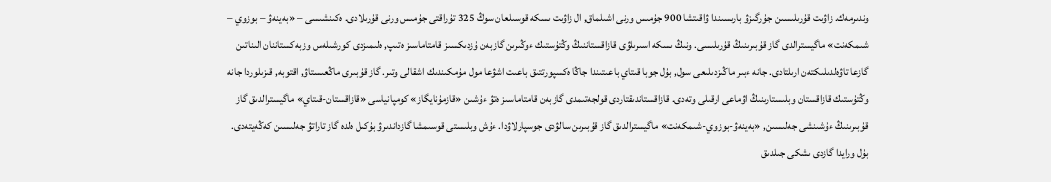وندىرمەك. زاۋىت قۇرىلىسىن جۇرگىزۋ بارىسىندا ۋاقىتشا 900 جۇمىس ورنى اشىلماق, ال زاۋىت ىسكە قوسىلعان سوڭ 325 تۇراقتى جۇمىس ورنى قۇرىلادى. ەكىنشىسى – «بەينەۋ – بوزوي – شىمكەنت» ماگيسترالدى گاز قۇبىرىنىڭ قۇرىلىسى. ونىڭ ىسكە اسىرىلۋى قازاقستاننىڭ وڭتۇستىك ءوڭىرىن گازبەن ۇزدىكسىز قامتاماسىز ەتىپ, ەلىمىزدى كورشىلەس وزبەكستاننان الىناتىن گازعا تاۋەلدىلىكتەن ارىلتادى. جانە ءبىر ماڭىزدىلىعى سول, بۇل جوبا قىتاي باعىتىندا جاڭا ەكسپورتتىق باعىت اشۋعا مول مۇمكىندىك اشقالى وتىر. گاز قۇبىرى ماڭعىستاۋ, اقتوبە, قىزىلوردا جانە وڭتۇستىك قازاقستان وبلىستارىنىڭ اۋماعى ارقىلى وتەدى. قازاقستاندىقتاردى قولجەتىمدى گازبەن قامتاماسىز ەتۋ ءۇشىن «قازمۇنايگاز» كومپانياسى «قازاقستان-قىتاي» ماگيسترالدىق گاز قۇبىرىنىڭ ءۇشىنشى جەلىسىن, «بەينەۋ-بوزوي-شىمكەنت» ماگيسترالدىق گاز قۇبىرىن سالۋدى جوسپارلاۋدا. ءۇش وبلىستى قوسىمشا گازداندىرۋ بۇكىل ەلدە گاز تاراتۋ جەلىسىن كەڭەيتەدى. بۇل ورايدا گازدى ىشكى جىلدىق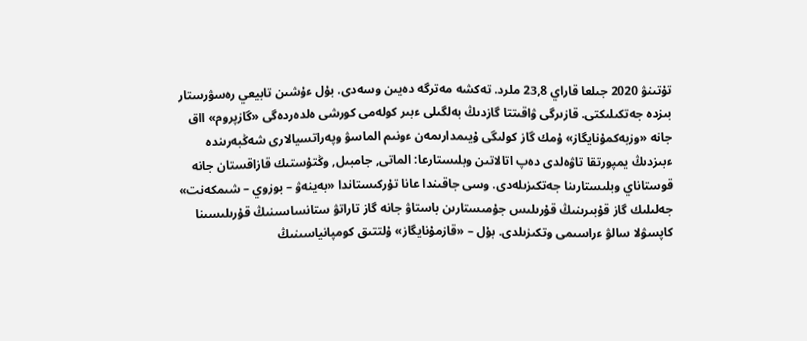تۇتىنۋ 2020 جىلعا قاراي 23,8 ملرد. تەكشە مەترگە دەيىن وسەدى. بۇل ءۇشىن تابيعي رەسۋرستار بىزدە جەتكىلىكتى. قازىرگى ۋاقىتتا گازدىڭ بەلگىلى ءبىر كولەمى كورشى ەلدەردەگى «گازپروم» ااق جانە «وزبەكمۇنايگاز» ۇمك گاز كولىگى ۇيىمدارىمەن ءونىم الماسۋ وپەراتسيالارى شەڭبەرىندە ءبىزدىڭ يمپورتقا تاۋەلدى دەپ اتالاتىن وبلىستارعا: الماتى, جامبىل, وڭتۇستىك قازاقستان جانە قوستاناي وبلىستارىنا جەتكىزىلەدى. وسى جاقىندا عانا تۇركىستاندا «بەينەۋ – بوزوي – شىمكەنت» جەلىلىك گاز قۇبىرىنىڭ قۇرىلىس جۇمىستارىن باستاۋ جانە گاز تاراتۋ ستانساسىنىڭ قۇرىلىسىنا كاپسۋلا سالۋ ءراسىمى وتكىزىلدى. بۇل – «قازمۇنايگاز» ۇلتتىق كومپانياسىنىڭ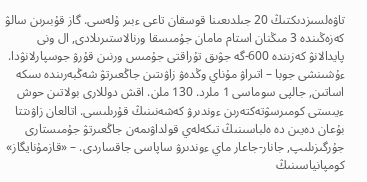تاۋەلسىزدىكتىڭ 20 جىلدىعىنا قوسقان تاعى ءبىر ۇلەسى. گاز قۇبىرىن سالۋ كەزەڭىندە 3 مىڭنان استام مامان جۇمىسقا ورنالاستىرىلادى, ال ونى پايدالانۋ كەزىندە 600-گە جۋىق تۇراقتى جۇمىس ورنىن قۇرۋ جوسپارلانۋدا. ءۇشىنشى جوبا – اتىراۋ مۇناي وڭدەۋ زاۋىتىن جاڭعىرتۋ شەڭبەرىندە ىسكە اساتىن, جالپى سوماسى 1 ملرد. 130 ملن. اقش دوللارى بولاتىن حوش ءيىستى كومىرسۋتەكتەرىن ءوندىرۋ كەشەنىنىڭ قۇرىلىسى. اتالعان زاۋىتتا بۇعان دەيىن دە ەلباسىنىڭ تىكەلەي قولداۋىمەن جاڭعىرتۋ جۇمىستارى جۇرگىزىلىپ, جانار-جاعار ماي ءوندىرۋ ساپاسى جاقساردى. – «قازمۇنايگاز» كومپانياسىنىڭ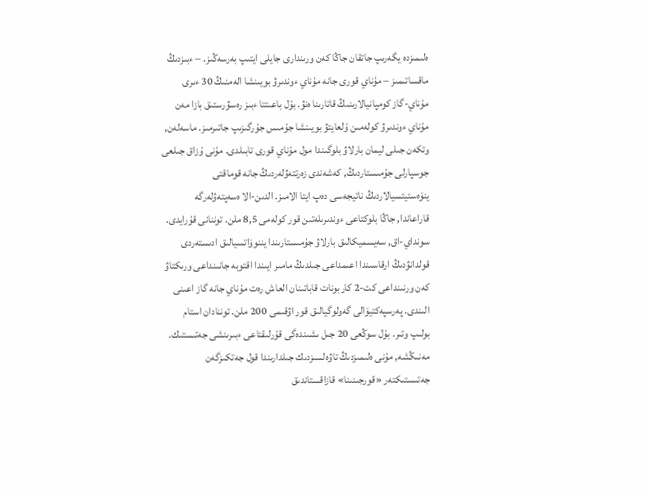ەلىمىزدە يگەرىپ جاتقان جاڭا كەن ورىندارى جايلى ايتىپ بەرسەڭىز. – ءبىزدىڭ ماقساتىمىز – مۇناي قورى جانە مۇناي ءوندىرۋ بويىنشا الەمنىڭ 30 ءىرى مۇناي-گاز كومپانيالارىنىڭ قاتارىنا ەنۋ. بۇل باعىتتا ءبىز رەسۋرستىق بازا مەن مۇناي ءوندىرۋ كولەمىن ۇلعايتۋ بويىنشا جۇمىس جۇرگىزىپ جاتىرمىز. ماسەلەن, وتكەن جىلى ليمان بارلاۋ بلوگىندا مول مۇناي قورى تابىلدى. مۇنى ۇزاق جىلعى جوسپارلى جۇمىستاردىڭ, كەشەندى زەرتتەۋلەردىڭ جانە قوماقتى ينۆەستيتسيالاردىڭ ناتيجەسى دەپ ايتا الامىز. الدىن-الا ەسەپتەۋلەرگە قاراعاندا, جاڭا بلوكتاعى ءوندىرىلەتىن قور كولەمى 8,5 ملن. توننانى قۇرايدى. سونداي-اق, سەيسميكالىق بارلاۋ جۇمىستارىندا يننوۆاتسيالىق ادىستەردى قولدانۋدىڭ ارقاسىندا اعىمداعى جىلدىڭ مامىر ايىندا اقتوبە جانىنداعى ورىكتاۋ كەن ورنىنداعى كت-2 كاربونات قاباتىنان العاش رەت مۇناي جانە گاز اعىنى الىندى. پەرسپەكتيۆالى گەولوگيالىق قور اۋقىمى 200 ملن. توننادان استام بولىپ وتىر. بۇل سوڭعى 20 جىل ىشىندەگى قۇرلىقتاعى ءبىرىنشى جەتىستىك. مەنىڭشە, مۇنى ەلىمىزدىڭ تاۋەلسىزدىك جىلدارىندا قول جەتكىزگەن جەتىستىكتەر «قورجىنىنا» قازاقستاندىق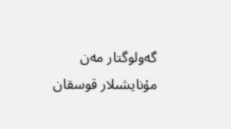گەولوگتار مەن مۇنايشىلار قوسقان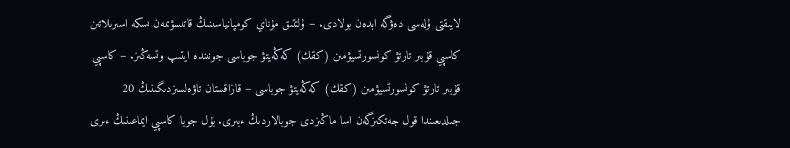لايىقتى ۇلەسى دەۋگە ابدەن بولادى. – ۇلتتىق مۇناي كومپانياسىنىڭ قاتىسۋىمەن ىسكە اسىرىلاتىن كاسپي قۇبىر تارتۋ كونسورتسيۋمىن (كقك) كەڭەيتۋ جوباسى جونىندە ايتىپ وتسەڭىز. – كاسپي قۇبىر تارتۋ كونسورتسيۋمىن (كقك) كەڭەيتۋ جوباسى – قازاقستان تاۋەلسىزدىگىنىڭ 20 جىلدىعىندا قول جەتكىزگەن اسا ماڭىزدى جوبالاردىڭ ءبىرى. بۇل جوبا كاسپي ايماعىنىڭ ءىرى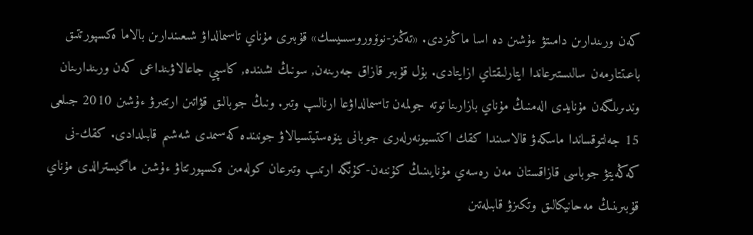كەن ورىندارىن دامىتۋ ءۇشىن دە اسا ماڭىزدى. «تەڭىز-نوۆوروسسيسك» قۇبىرى مۇناي تاسىمالداۋ شىعىندارىن بالاما ەكسپورتتىق باعىتتارمەن سالىستىرعاندا ايتارلىقتاي ازايتادى. بۇل قۇبىر قازاق جەرىنەن, سونىڭ ىشىندە, كاسپي جاعالاۋىنداعى كەن ورىندارىنان وندىرىلگەن مۇنايدى الەمنىڭ مۇناي بازارىنا توتە جولمەن تاسىمالداۋعا ارنالىپ وتىر. ونىڭ جوبالىق قۋاتىن ارتتىرۋ ءۇشىن 2010 جىلعى 15 جەلتوقساندا ماسكەۋ قالاسىندا كقك اكتسيونەرلەرى جوبانى ينۆەستيتسيالاۋ جونىندە كەسىمدى شەشىم قابىلدادى. كقك-نى كەڭەيتۋ جوباسى قازاقستان مەن رەسەي مۇنايىنىڭ كۇننەن-كۇنگە ارتىپ وتىرعان كولەمىن ەكسپورتتاۋ ءۇشىن ماگيسترالدى مۇناي قۇبىرىنىڭ مەحانيكالىق وتكىزۋ قابىلەتىن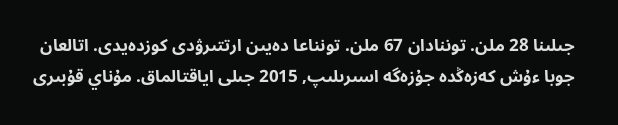جىلىنا 28 ملن. توننادان 67 ملن. تونناعا دەيىن ارتتىرۋدى كوزدەيدى. اتالعان جوبا ءۇش كەزەڭدە جۇزەگە اسىرىلىپ, 2015 جىلى اياقتالماق. مۇناي قۇبىرى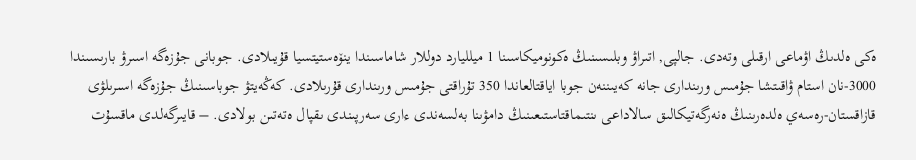ەكى ەلدىڭ اۋماعى ارقىلى وتەدى. جالپى, اتىراۋ وبلىسىنىڭ ەكونوميكاسىنا 1 ميلليارد دوللار شاماسىندا ينۆەستيتسيا قۇيىلادى. جوبانى جۇزەگە اسىرۋ بارىسىندا 3000-نان استام ۋاقىتشا جۇمىس ورىندارى جانە كەيىننەن جوبا اياقتالعاندا 350 تۇراقتى جۇمىس ورىندارى قۇرىلادى. كەڭەيتۋ جوباسىنىڭ جۇزەگە اسىرىلۋى قازاقستان-رەسەي ەلدەرىنىڭ ەنەرگەتيكالىق سالاداعى ىنتىماقتاستىعىنىڭ دامۋىنا بەلسەندى ءارى سەرپىندى ىقپال ەتەتىن بولادى. – قايىرگەلدى ماقسۇت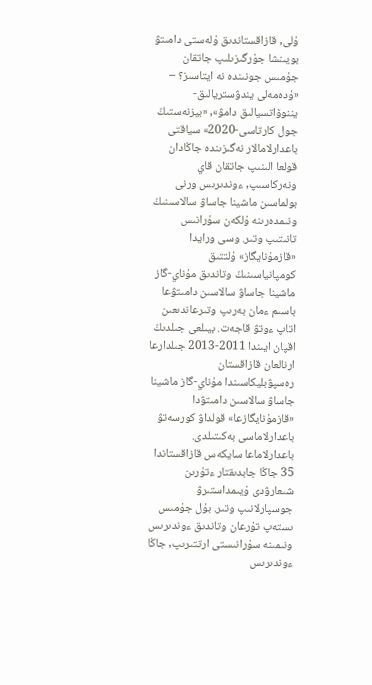ۇلى, قازاقستاندىق ۇلەستى دامىتۋ بويىنشا جۇرگىزىلىپ جاتقان جۇمىس جونىندە نە ايتاسىز؟ – «ۇدەمەلى يندۋستريالىق-يننوۆاتسيالىق دامۋ», «بيزنەستىڭ جول كارتاسى-2020» سياقتى باعدارلامالار نەگىزىندە جاڭادان قولعا الىنىپ جاتقان قاي ونەركاسىپ, ءوندىرىس ورنى بولماسىن ماشينا جاساۋ سالاسىنىڭ ونىمدەرىنە ۇلكەن سۇرانىس تانىتىپ وتىر. وسى ورايدا «قازمۇنايگاز» ۇلتتىق كومپانياسىنىڭ وتاندىق مۇناي-گاز ماشينا جاساۋ سالاسىن دامىتۋعا باسىم ءمان بەرىپ وتىرعاندىعىن اتاپ ءوتۋ قاجەت. بيىلعى جىلدىڭ اقپان ايىندا 2011-2013 جىلدارعا ارنالعان قازاقستان رەسپۋبليكاسىندا مۇناي-گاز ماشينا جاساۋ سالاسىن دامىتۋدا «قازمۇنايگازعا» قولداۋ كورسەتۋ باعدارلاماسى بەكىتىلدى. باعدارلاماعا سايكەس قازاقستاندا 35 جاڭا جابدىقتار ءتۇرىن شىعارۋدى ۇيىمداستىرۋ جوسپارلانىپ وتىر. بۇل جۇمىس ىستەپ تۇرعان وتاندىق ءوندىرىس ونىمىنە سۇرانىستى ارتتىرىپ, جاڭا ءوندىرىس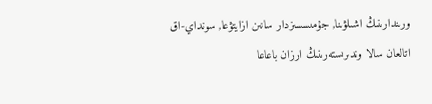ورىندارىنىڭ اشىلۋىنا, جۇمىسسىزدار سانىن ازايتۋعا, سونداي-اق اتالعان سالا وندىرىستەرىنىڭ ارزان باعاعا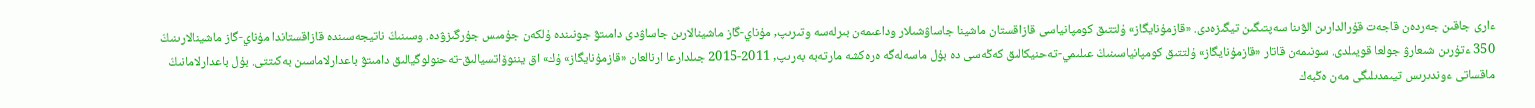ءارى جاقىن جەردەن قاجەت قۇرالدارىن الۋىنا سەپتىگىن تيگىزەدى. «قازمۇنايگاز» ۇلتتىق كومپانياسى قازاقستان ماشينا جاساۋشىلار وداعىمەن بىرلەسە وتىرىپ, مۇناي-گاز ماشينالارىن جاساۋدى دامىتۋ جونىندە ۇلكەن جۇمىس جۇرگىزۋدە. وسىنىڭ ناتيجەسىندە قازاقستاندا مۇناي-گاز ماشينالارىنىڭ 350 ءتۇرىن شىعارۋ جولعا قويىلدى. سونىمەن قاتار «قازمۇنايگاز» ۇلتتىق كومپانياسىنىڭ عىلىمي-تەحنيكالىق كەڭەسى دە بۇل ماسەلەگە ەرەكشە مارتەبە بەرىپ, 2011-2015 جىلدارعا ارنالعان «قازمۇنايگاز» ۇك» اق يننوۆاتسيالىق-تەحنولوگيالىق دامىتۋ باعدارلاماسىن بەكىتتى. بۇل باعدارلامانىڭ ماقساتى ءوندىرىس تيىمدىلىگى مەن ەڭبەك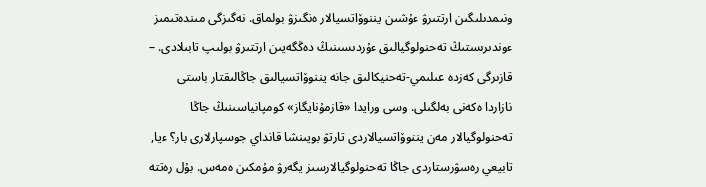ونىمدىلىگىن ارتتىرۋ ءۇشىن يننوۆاتسيالار ەنگىزۋ بولماق. نەگىزگى مىندەتىمىز ءوندىرىستىڭ تەحنولوگيالىق ءۇردىسىنىڭ دەڭگەيىن ارتتىرۋ بولىپ تابىلادى. – قازىرگى كەزدە عىلىمي-تەحنيكالىق جانە يننوۆاتسيالىق جاڭالىقتار باستى نازاردا ەكەنى بەلگىلى. وسى ورايدا «قازمۇنايگاز» كومپانياسىنىڭ جاڭا تەحنولوگيالار مەن يننوۆاتسيالاردى تارتۋ بويىنشا قانداي جوسپارلارى بار؟ ءيا, تابيعي رەسۋرستاردى جاڭا تەحنولوگيالارسىز يگەرۋ مۇمكىن ەمەس. بۇل رەتتە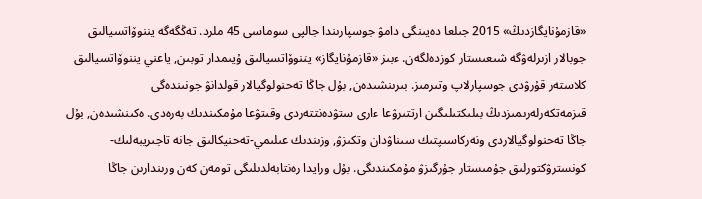«قازمۇنايگازدىڭ» 2015 جىلعا دەيىنگى دامۋ جوسپارىندا جالپى سوماسى 45 ملرد. تەڭگەگە يننوۆاتسيالىق جوبالار ازىرلەۋگە شىعىستار كوزدەلگەن. ءبىز «قازمۇنايگاز» يننوۆاتسيالىق ۇيىمدار توبىن, ياعني يننوۆاتسيالىق كلاستەر قۇرۋدى جوسپارلاپ وتىرمىز. بىرىنشىدەن, بۇل جاڭا تەحنولوگيالار قولدانۋ جونىندەگى قىزمەتكەرلەرىمىزدىڭ بىلىكتىلىگىن ارتتىرۋعا ءارى ستۋدەنتتەردى وقىتۋعا مۇمكىندىك بەرەدى. ەكىنشىدەن, بۇل جاڭا تەحنولوگيالاردى ونەركاسىپتىك سىناۋدان وتكىزۋ, وزىندىك عىلىمي-تەحنيكالىق جانە تاجىريبەلىك-كونسترۋكتورلىق جۇمىستار جۇرگىزۋ مۇمكىندىگى. بۇل ورايدا رەنتابەلدىلىگى تومەن كەن ورىندارىن جاڭا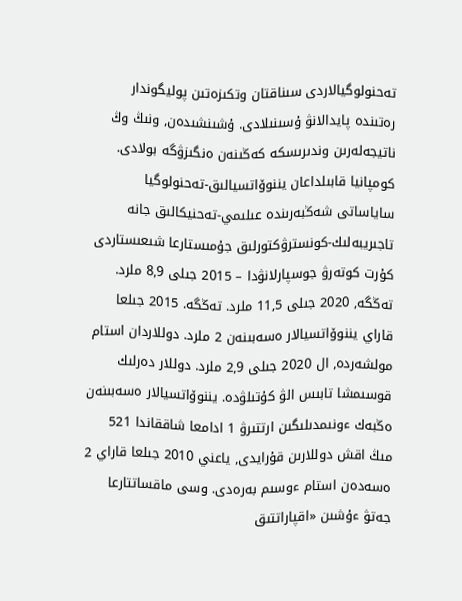تەحنولوگيالاردى سىناقتان وتكىزەتىن پوليگوندار رەتىندە پايدالانۋ ۇسىنىلادى. ۇشىنشىدەن, ونىڭ وڭ ناتيجەلەرىن وندىرىسكە كەڭىنەن ەنگىزۋگە بولادى. كومپانيا قابىلداعان يننوۆاتسيالىق-تەحنولوگيا ساياساتى شەڭبەرىندە عىلىمي-تەحنيكالىق جانە تاجىريبەلىك-كونسترۋكتورلىق جۇمىستارعا شىعىستاردى كۇرت كوتەرۋ جوسپارلانۋدا – 2015 جىلى 8,9 ملرد. تەڭگە, 2020 جىلى 11,5 ملرد. تەڭگە. 2015 جىلعا قاراي يننوۆاتسيالار ەسەبىنەن 2 ملرد. دوللاردان استام مولشەردە, ال 2020 جىلى 2,9 ملرد. دوللار دەرلىك قوسىمشا تابىس الۋ كۇتىلۋدە. يننوۆاتسيالار ەسەبىنەن ەڭبەك ءونىمدىلىگىن ارتتىرۋ 1 ادامعا شاققاندا 521 مىڭ اقش دوللارىن قۇرايدى, ياعني 2010 جىلعا قاراي 2 ەسەدەن استام ءوسىم بەرەدى. وسى ماقساتتارعا جەتۋ ءۇشىن «اقپاراتتىق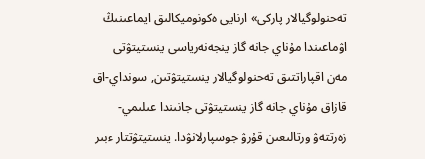تەحنولوگيالار پاركى» ارنايى ەكونوميكالىق ايماعىنىڭ اۋماعىندا مۇناي جانە گاز ينجەنەرياسى ينستيتۋتى مەن اقپاراتتىق تەحنولوگيالار ينستيتۋتىن, سونداي-اق قازاق مۇناي جانە گاز ينستيتۋتى جانىندا عىلىمي-زەرتتەۋ ورتالىعىن قۇرۋ جوسپارلانۋدا. ينستيتۋتتار ءبىر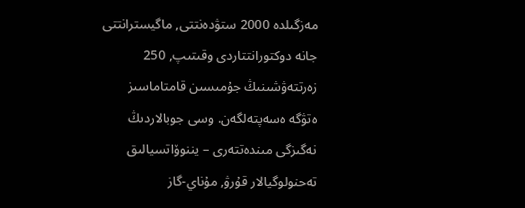مەزگىلدە 2000 ستۋدەنتتى, ماگيسترانتتى جانە دوكتورانتتاردى وقىتىپ, 250 زەرتتەۋشىنىڭ جۇمىسىن قامتاماسىز ەتۋگە ەسەپتەلگەن. وسى جوبالاردىڭ نەگىزگى مىندەتتەرى – يننوۆاتسيالىق تەحنولوگيالار قۇرۋ, مۇناي-گاز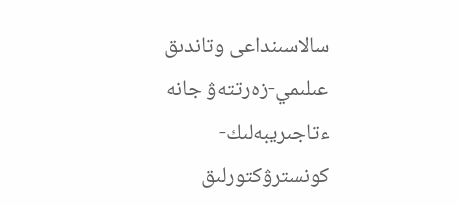سالاسىنداعى وتاندىق عىلىمي-زەرتتەۋ جانە ءتاجىريبەلىك-كونسترۋكتورلىق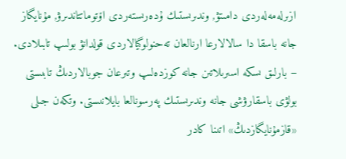ازىرلەمەلەردى دامىتۋ, وندىرىستىك ۇدەرىستەردى اۆتوماتتاندىرۋ, مۇنايگاز جانە باسقا دا سالالارعا ارنالعان تەحنولوگيالاردى قولدانۋ بولىپ تابىلادى. – بارلىق ىسكە اسىرىلاتىن جانە كوزدەلىپ وتىرعان جوبالاردىڭ تابىستى بولۋى باسقارۋشى جانە وندىرىستىك پەرسونالعا بايلانىستى. وتكەن جىلى «قازمۇنايگازدىڭ» اتىنا كادر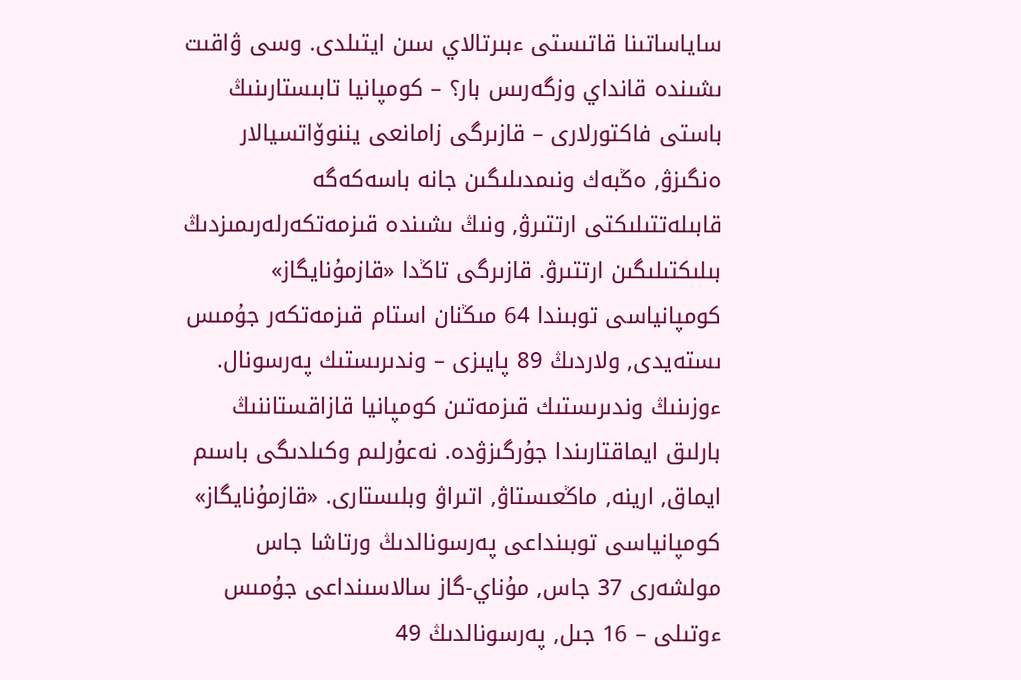ساياساتىنا قاتىستى ءبىرتالاي سىن ايتىلدى. وسى ۋاقىت ىشىندە قانداي وزگەرىس بار؟ – كومپانيا تابىستارىنىڭ باستى فاكتورلارى – قازىرگى زامانعى يننوۆاتسيالار ەنگىزۋ, ەڭبەك ونىمدىلىگىن جانە باسەكەگە قابىلەتتىلىكتى ارتتىرۋ, ونىڭ ىشىندە قىزمەتكەرلەرىمىزدىڭ بىلىكتىلىگىن ارتتىرۋ. قازىرگى تاڭدا «قازمۇنايگاز» كومپانياسى توبىندا 64 مىڭنان استام قىزمەتكەر جۇمىس ىستەيدى, ولاردىڭ 89 پايىزى – وندىرىستىك پەرسونال. ءوزىنىڭ وندىرىستىك قىزمەتىن كومپانيا قازاقستاننىڭ بارلىق ايماقتارىندا جۇرگىزۋدە. نەعۇرلىم وكىلدىگى باسىم ايماق, ارينە, ماڭعىستاۋ, اتىراۋ وبلىستارى. «قازمۇنايگاز» كومپانياسى توبىنداعى پەرسونالدىڭ ورتاشا جاس مولشەرى 37 جاس, مۇناي-گاز سالاسىنداعى جۇمىس ءوتىلى – 16 جىل, پەرسونالدىڭ 49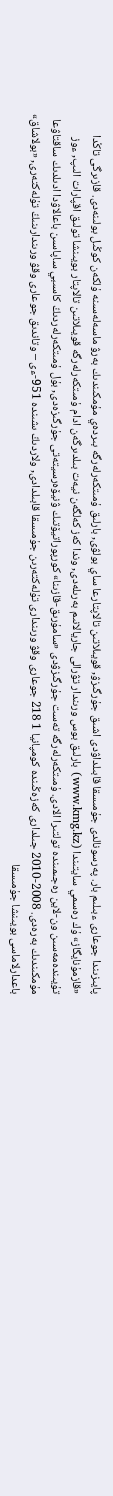پايىزىندا جوعارى ءبىلىم بار. پەرسونالدى جۇمىسقا قابىلداۋدى اشىق جۇرگىزۋ, قويىلاتىن تالاپتارعا ساي بولۋى, بارلىق ۇمىتكەرلەرگە بىردەي مۇمكىندىك بەرۋ ماسەلەسىنە ۇلكەن كوڭىل بولىنەدى. قازىرگى تاڭدا «قازمۇنايگاز» ۇك رەسمي سايتىندا (www.kmg.kz) بارلىق بوس ورىندار تۋرالى جاريالانىم بەرىلەدى, وندا كەز كەلگەن نيەت بىلدىرگەن ادام ۇمىتكەرلەرگە قويىلاتىن تالاپتار بويىنشا تولىق اقپارات الىپ, ءوز تۇيىندەمەسىن ون-لاين رەجىمىندە تولتىرا الادى. ۇمىتكەرلەرگە تەست جۇرگىزۋدى «سامۇرىق-قازىنا» كورپوراتيۆتىك ۋنيۆەرسيتەتى جۇرگىزەدى, بۇل ۇمىتكەرلەردىڭ كاسىبي ساپاسىن باعالاۋدا ادىلدىك ساقتاۋعا مۇمكىندىك بەرەدى. 2008-2010 جىلدارى كەزەڭىندە كومپانيا 1 218 جوعارى وقۋ ورىندارى تۇلەكتەرىن جۇمىسقا قابىلدادى, ولاردىڭ ىشىندە 951-ءى – وتاندىق جوعارى وقۋ ورىندارىنىڭ تۇلەكتەرى, «بولاشاق» باعدارلاماسى بويىنشا جۇمىسقا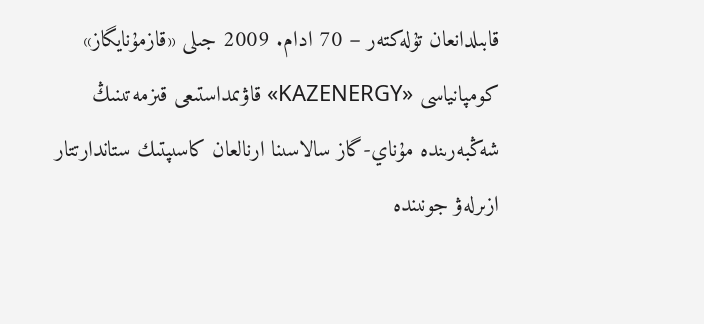قابىلدانعان تۇلەكتەر – 70 ادام. 2009 جىلى «قازمۇنايگاز» كومپانياسى «KAZENERGY» قاۋىمداستىعى قىزمەتىنىڭ شەڭبەرىندە مۇناي-گاز سالاسىنا ارنالعان كاسىپتىك ستاندارتتار ازىرلەۋ جونىندە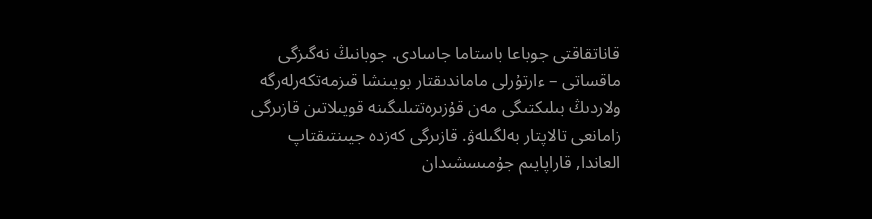قاناتقاقتى جوباعا باستاما جاسادى. جوبانىڭ نەگىزگى ماقساتى – ءارتۇرلى ماماندىقتار بويىنشا قىزمەتكەرلەرگە ولاردىڭ بىلىكتىگى مەن قۇزىرەتتىلىگىنە قويىلاتىن قازىرگى زامانعى تالاپتار بەلگىلەۋ. قازىرگى كەزدە جيىنتىقتاپ العاندا, قاراپايىم جۇمىسشىدان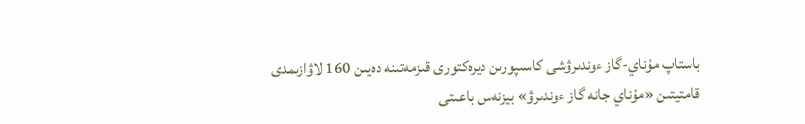باستاپ مۇناي-گاز ءوندىرۋشى كاسىپورىن ديرەكتورى قىزمەتىنە دەيىن 160 لاۋازىمدى قامتيتىن «مۇناي جانە گاز ءوندىرۋ» بيزنەس باعىتى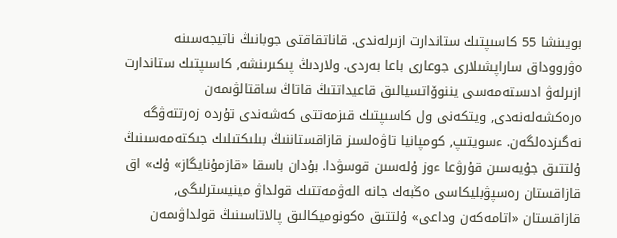بويىنشا 55 كاسىپتىك ستاندارت ازىرلەندى. قاناتقاقتى جوبانىڭ ناتيجەسىنە ەۋرووداق ساراپشىلارى جوعارى باعا بەردى. ولاردىڭ پىكىرىنشە, كاسىپتىك ستاندارت ازىرلەۋ ادىستەمەسى يننوۆاتسيالىق قاعيداتتىڭ قاتاڭ ساقتالۋىمەن ەرەكشەلەنەدى, ويتكەنى ول كاسىپتىك قىزمەتتى كەشەندى تۇردە زەرتتەۋگە نەگىزدەلگەن. ءسويتىپ, كومپانيا تاۋەلسىز قازاقستاننىڭ بىلىكتىلىك جىكتەمەسىنىڭ ۇلتتىق جۇيەسىن قۇرۋعا ءوز ۇلەسىن قوسۋدا. بۇدان باسقا «قازمۇنايگاز» ۇك» اق قازاقستان رەسپۋبليكاسى ەڭبەك جانە الەۋمەتتىك قولداۋ مينيسترلىگى, قازاقستان «اتامەكەن وداعى» ۇلتتىق ەكونوميكالىق پالاتاسىنىڭ قولداۋىمەن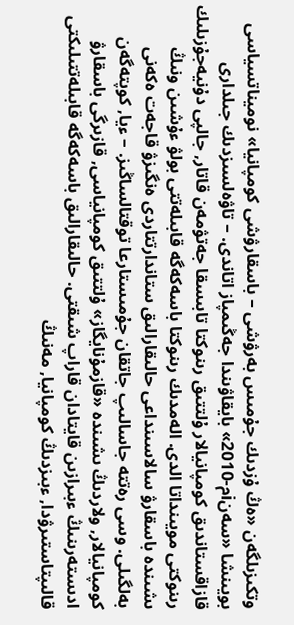وتكىزىلگەن «ەڭ ۇزدىك جۇمىس بەرۋشى – باسقارۋشى كومپانيا» نوميناتسياسى بويىنشا «سەنiم-2010» بايقاۋىندا جەڭىمپاز اتاندى. – تاۋەلسىزدىك جىلدارى قازاقستاندىق كومپانيالار ۇلتتىق رىنوكتا تابىسقا جەتۋمەن قاتار, جالپى دۇنيەجۇزىلىك رىنوكتى مويىنداتا الدى. الەمدىك رىنوكتا باسەكەگە قابىلەتتى بولۋ ءۇشىن ونىڭ ىشىندە باسقارۋ سالاسىنداعى حالىقارالىق ستاندارتتاردى ەنگىزۋ قاجەت ەكەنى بەلگىلى. وسى رەتتە جاسالىپ جاتقان جۇمىستارعا توقتالساڭىز. – ءيا, كوپتەگەن كومپانيالار, ولاردىڭ ىشىندە «قازمۇنايگاز» ۇلتتىق كومپانياسى, قازىرگى باسقارۋ ادىستەرىنىڭ ءبىرازىن قايتادان قاراپ شىقتى. حالىقارالىق باسەكەگە قابىلەتتىلىكتى قالىپتاستىرۋدا, ءبىزدىڭ كومپانيا, مەنىڭ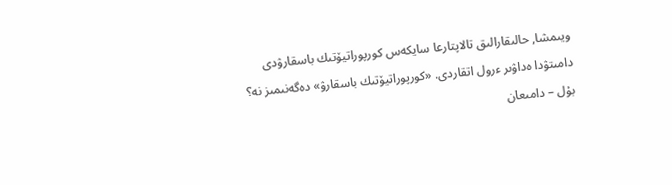ويىمشا, حالىقارالىق تالاپتارعا سايكەس كورپوراتيۆتىك باسقارۋدى دامىتۋدا ەداۋىر ءرول اتقاردى. «كورپوراتيۆتىك باسقارۋ» دەگەنىمىز نە؟ بۇل – دامىعان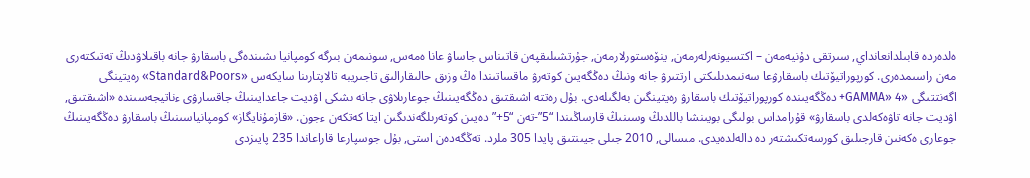ەلدەردە قابىلدانعانداي, سىرتقى دۇنيەمەن – اكتسيونەرلەرمەن, ينۆەستورلارمەن, جۇرتشىلىقپەن قاتىناس جاساۋ عانا ەمەس, سونىمەن بىرگە كومپانيا ىشىندەگى باسقارۋ جانە باقىلاۋدىڭ تەتىكتەرى مەن راسىمدەرى. كورپوراتيۆتىك باسقارۋعا سەنىمدىلىكتى ارتتىرۋ جانە ونىڭ دەڭگەيىن كوتەرۋ ماقساتىندا ەڭ وزىق حالىقارالىق تاجىريبە تالاپتارىنا سايكەس «Standard&Poors» رەيتينگى اگەنتتىگى «GAMMA» 4+ دەڭگەيىندە كورپوراتيۆتىك باسقارۋ رەيتينگىن بەلگىلەدى. بۇل رەتتە اشىقتىق دەڭگەيىنىڭ جوعارىلاۋى جانە ىشكى اۋديت جاعدايىنىڭ جاقسارۋى ءناتيجەسىندە «اشىقتىق, اۋديت جانە تاۋەكەلدى باسقارۋ» قۇرامداس بولىگى بويىنشا باللدىڭ وسىنىڭ قارساڭىندا “5”-تەن “5+” دەيىن كوتەرىلگەندىگىن ايتا كەتكەن ءجون. «قازمۇنايگاز» كومپانياسىنىڭ باسقارۋ دەڭگەيىنىڭ جوعارى ەكەنىن قارجىلىق كورسەتكىشتەر دە دالەلدەيدى. مىسالى, 2010 جىلى جيىنتىق پايدا 305 ملرد. تەڭگەدەن استى, بۇل جوسپارعا قاراعاندا 235 پايىزدى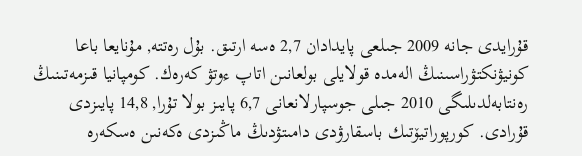قۇرايدى جانە 2009 جىلعى پايدادان 2,7 ەسە ارتىق. بۇل رەتتە, مۇنايعا باعا كونيۋنكتۋراسىنىڭ الەمدە قولايلى بولعانىن اتاپ ءوتۋ كەرەك. كومپانيا قىزمەتىنىڭ رەنتابەلدىلىگى 2010 جىلى جوسپارلانعانى 6,7 پايىز بولا تۇرا, 14,8 پايىزدى قۇرادى. كورپوراتيۆتىك باسقارۋدى دامىتۋدىڭ ماڭىزدى ەكەنىن ەسكەرە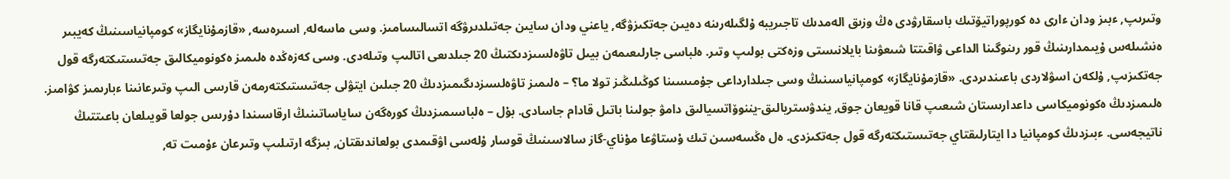وتىرىپ, ءبىز ودان ءارى دە كورپوراتيۆتىك باسقارۋدى ەڭ وزىق الەمدىك تاجىريبە ۇلگىلەرىنە دەيىن جەتكىزۋگە, ياعني ودان سايىن جەتىلدىرۋگە اتسالىسامىز. وسى ماسەلە, اسىرەسە, «قازمۇنايگاز» كومپانياسىنىڭ كەيبىر ەنشىلەس ۇيىمدارىنىڭ قور رىنوگىنا الداعى ۋاقىتتا شىعۋىنا بايلانىستى وزەكتى بولىپ وتىر. ەلباسى جارلىعىمەن بيىل تاۋەلسىزدىكتىڭ 20 جىلدىعى اتالىپ وتىلەدى. وسى كەزەڭدە ەلىمىز ەكونوميكالىق جەتىستىكتەرگە قول جەتكىزىپ, ۇلكەن اسۋلاردى باعىندىردى. «قازمۇنايگاز» كومپانياسىنىڭ وسى جىلدارداعى جۇمىسىنا كوڭىلىڭىز تولا ما؟ – ەلىمىز تاۋەلسىزدىگىمىزدىڭ 20 جىلىن ايتۋلى جەتىستىكتەرمەن قارسى الىپ وتىرعانىنا ءبارىمىز كۋامىز. ەلىمىزدىڭ ەكونوميكاسى داعدارىستان شىعىپ قانا قويعان جوق, يندۋستريالىق-يننوۆاتسيالىق دامۋ جولىنا باتىل قادام جاسادى. بۇل – ەلباسىمىزدىڭ كورەگەن ساياساتىنىڭ ارقاسىندا دۇرىس جولعا قويىلعان باعىتتىڭ ناتيجەسى. ءبىزدىڭ كومپانيا دا ايتارلىقتاي جەتىستىكتەرگە قول جەتكىزدى. ەل ەڭسەسىن تىك ۇستاۋعا مۇناي-گاز سالاسىنىڭ قوسار ۇلەسى اۋقىمدى بولعاندىقتان, بىزگە ارتىلىپ وتىرعان ءۇمىت تە,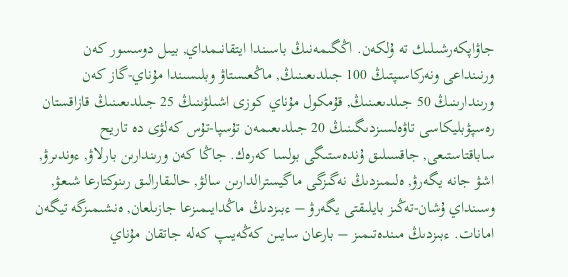جاۋاپكەرشىلىك تە ۇلكەن. اڭگىمەنىڭ باسىندا ايتقانىمداي, بيىل دوسسور كەن ورنىنداعى ونەركاسىپتىڭ 100 جىلدىعىنىڭ, ماڭعىستاۋ وبلىسىندا مۇناي-گاز كەن ورىندارىنىڭ 50 جىلدىعىنىڭ, قۇمكول مۇناي كوزى اشىلۋىنىڭ 25 جىلدىعىنىڭ قازاقستان رەسپۋبليكاسى تاۋەلسىزدىگىنىڭ 20 جىلدىعىمەن تۇسپا-تۇس كەلۋى دە تاريح ساباقتاستىعى, جاقسىلىق ۇندەستىگى بولسا كەرەك. جاڭا كەن ورىندارىن بارلاۋ, ءوندىرۋ, اشۋ جانە يگەرۋ, ەلىمىزدىڭ نەگىزگى ماگيسترالدارىن سالۋ, حالىقارالىق رىنوكتارعا شىعۋ, وسىنداي ۇشان-تەڭىز بايلىقتى يگەرۋ – ءبىزدىڭ ماڭدايىمىزعا جازىلعان, ەنشىمىزگە تيگەن امانات. ءبىزدىڭ مىندەتىمىز – بارعان سايىن كەڭەيىپ كەلە جاتقان مۇناي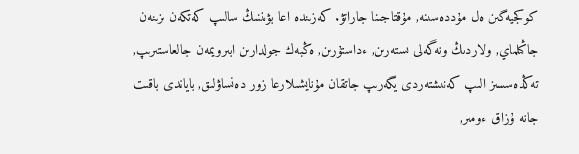كوكجيەگىن ەل مۇددەسىنە, مۇقتاجىنا جاراتۋ. كەزىندە اعا بۋىننىڭ سالىپ كەتكەن ىزىنەن جاڭىلماي, ولاردىڭ ونەگەلى ىستەرىن, ءداستۇرىن, ەڭبەك جولدارىن ابىرويمەن جالعاستىرىپ, تەڭدەسسىز الىپ كەنىشتەردى يگەرىپ جاتقان مۇنايشىلارعا زور دەنساۋلىق, باياندى باقىت جانە ۇزاق ءومىر,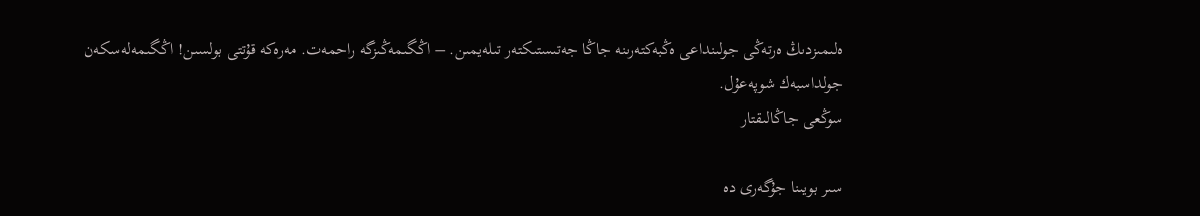ەلىمىزدىڭ ەرتەڭى جولىنداعى ەڭبەكتەرىنە جاڭا جەتىستىكتەر تىلەيمىن. – اڭگىمەڭىزگە راحمەت. مەرەكە قۇتتى بولسىن! اڭگىمەلەسكەن جولداسبەك شوپەعۇل.
سوڭعى جاڭالىقتار

سىر بويىنا جۇگەرى دە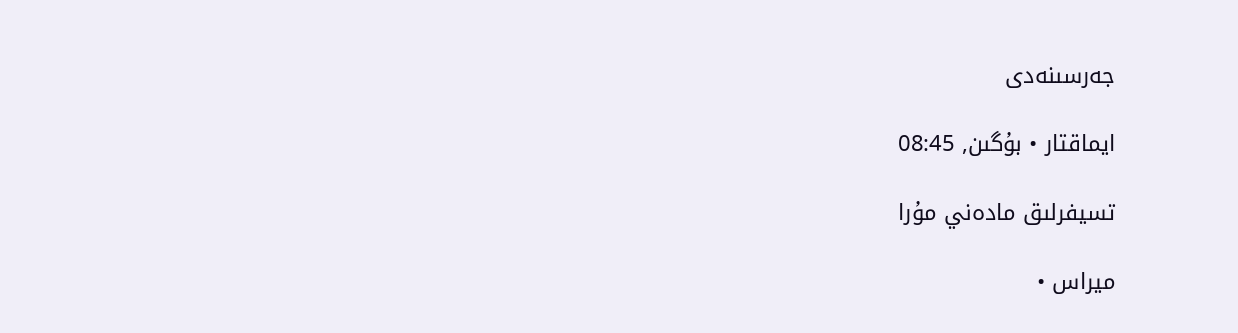جەرسىنەدى

ايماقتار • بۇگىن, 08:45

تسيفرلىق مادەني مۇرا

ميراس •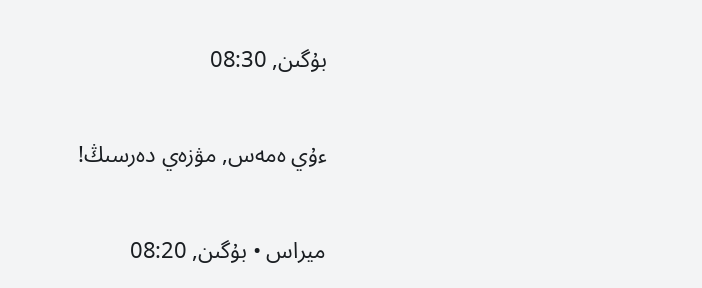بۇگىن, 08:30

ءۇي ەمەس, مۋزەي دەرسىڭ!

ميراس • بۇگىن, 08:20